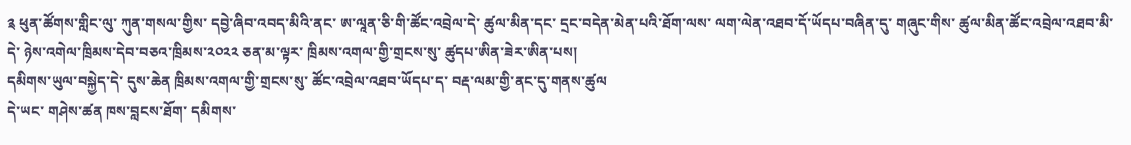༉ ཕུན་ཚོགས་གླིང་ལུ་ ཀུན་གསལ་གྱིས་ དབྱེ་ཞིབ་འབད་མིའི་ནང་ ཨ་ལཱན་ཅི་གི་ཚོང་འབྲེལ་དེ་ ཚུལ་མིན་དང་ དྲང་བདེན་མེན་པའི་ཐོག་ལས་ ལག་ལེན་འཐབ་དོ་ཡོདཔ་བཞིན་དུ་ གཞུང་གིས་ ཚུལ་མིན་ཚོང་འབྲེལ་འཐབ་མི་དེ་ ཉེས་འགེལ་ཁྲིམས་དེབ་བཅའ་ཁྲིམས་༢༠༢༢ ཅན་མ་ལྟར་ ཁྲིམས་འགལ་གྱི་གྲངས་སུ་ ཚུདཔ་ཨིན་ཟེར་ཨིན་པས།
དམིགས་ཡུལ་བསྐྱེད་དེ་ དུས་ཆེན ཁྲིམས་འགལ་གྱི་གྲངས་སུ་ ཚོང་འབྲེལ་འཐབ་ཡོདཔ་ད་ བརྡ་ལམ་གྱི་ནང་དུ་གནས་ཚུལ
དེ་ཡང་ གཤེས་ཚན ཁས་བླངས་ཐོག་ དམིགས་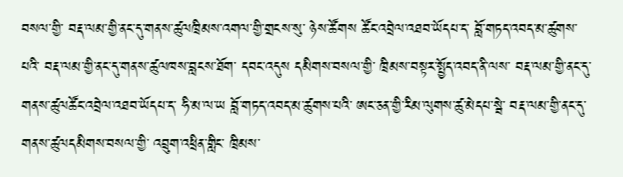བསལ་གྱི་ བརྡ་ལམ་གྱི་ནང་དུ་གནས་ཚུལཁྲིམས་འགལ་གྱི་གྲངས་སུ་ ཉེས་ཚོགས ཚོང་འབྲེལ་འཐབ་ཡོདཔ་ད་ བློ་གཏད་འབད་མ་ཚུགས་པའི་ བརྡ་ལམ་གྱི་ནང་དུ་གནས་ཚུལཁས་བླངས་ཐོག་ དབང་འདུས དམིགས་བསལ་གྱི་ ཁྲིམས་བསྟར་སྤྱོད་འབད་ནི་ལས་ བརྡ་ལམ་གྱི་ནང་དུ་གནས་ཚུལཚོང་འབྲེལ་འཐབ་ཡོདཔ་ད་ ཧི་མ་ལ་ཡ བློ་གཏད་འབད་མ་ཚུགས་པའི་ ཨང་ཅན་གྱི་རིམ་ལུགས་ཚུ་མེདཔ་སྦེ་ བརྡ་ལམ་གྱི་ནང་དུ་གནས་ཚུལདམིགས་བསལ་གྱི་ འབྲུག་འཕྲིན་གླིང་ ཁྲིམས་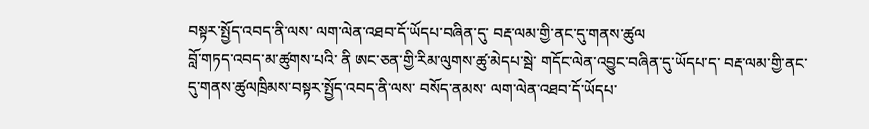བསྟར་སྤྱོད་འབད་ནི་ལས་ ལག་ལེན་འཐབ་དོ་ཡོདཔ་བཞིན་དུ་ བརྡ་ལམ་གྱི་ནང་དུ་གནས་ཚུལ
བློ་གཏད་འབད་མ་ཚུགས་པའི་ ནི ཨང་ཅན་གྱི་རིམ་ལུགས་ཚུ་མེདཔ་སྦེ་ གདོང་ལེན་འབྱུང་བཞིན་དུ་ཡོདཔ་ད་ བརྡ་ལམ་གྱི་ནང་དུ་གནས་ཚུལཁྲིམས་བསྟར་སྤྱོད་འབད་ནི་ལས་ བསོད་ནམས་ ལག་ལེན་འཐབ་དོ་ཡོདཔ་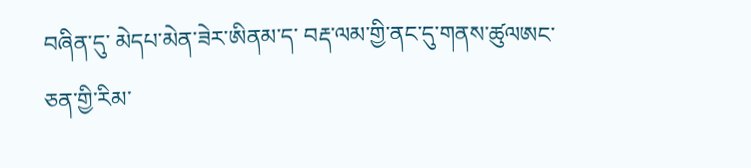བཞིན་དུ་ མེདཔ་མེན་ཟེར་ཨིནམ་ད་ བརྡ་ལམ་གྱི་ནང་དུ་གནས་ཚུལཨང་ཅན་གྱི་རིམ་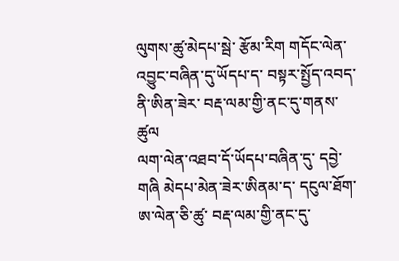ལུགས་ཚུ་མེདཔ་སྦེ་ རྩོམ་རིག གདོང་ལེན་འབྱུང་བཞིན་དུ་ཡོདཔ་ད་ བསྟར་སྤྱོད་འབད་ནི་ཨིན་ཟེར་ བརྡ་ལམ་གྱི་ནང་དུ་གནས་ཚུལ
ལག་ལེན་འཐབ་དོ་ཡོདཔ་བཞིན་དུ་ དབྱེ་གཞི མེདཔ་མེན་ཟེར་ཨིནམ་ད་ དངུལ་ཐོག་ཨ་ལེན་ཅི་ཚུ་ བརྡ་ལམ་གྱི་ནང་དུ་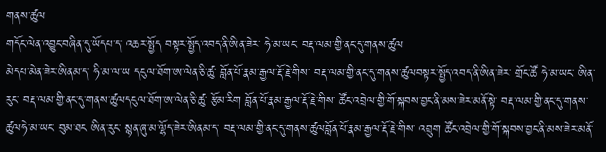གནས་ཚུལ
གདོང་ལེན་འབྱུང་བཞིན་དུ་ཡོདཔ་ད་ འཆར་སྤྱོད བསྟར་སྤྱོད་འབད་ནི་ཨིན་ཟེར་ ཧེ་མ་ཡང་ བརྡ་ལམ་གྱི་ནང་དུ་གནས་ཚུལ
མེདཔ་མེན་ཟེར་ཨིནམ་ད་ ཧི་མ་ལ་ཡ དངུལ་ཐོག་ཨ་ལེན་ཅི་ཚུ་ བློན་པོ་རྣམ་རྒྱལ་རྡོ་རྗེ་གིས་ བརྡ་ལམ་གྱི་ནང་དུ་གནས་ཚུལབསྟར་སྤྱོད་འབད་ནི་ཨིན་ཟེར་ གྲོང་ཚོ ཧེ་མ་ཡང་ ཨིན་རུང་ བརྡ་ལམ་གྱི་ནང་དུ་གནས་ཚུལདངུལ་ཐོག་ཨ་ལེན་ཅི་ཚུ་ རྩོམ་རིག བློན་པོ་རྣམ་རྒྱལ་རྡོ་རྗེ་གིས་ ཚོང་འབྲེལ་གྱི་གོ་སྐབས་བྱང་ནི་མས་ཟེར་མནོ་སྟེ་ བརྡ་ལམ་གྱི་ནང་དུ་གནས་ཚུལཧེ་མ་ཡང་ བུམ་ཐང ཨིན་རུང་ སྙན་ཞུ་མ་ལྷོད་ཟེར་ཨིནམ་ད་ བརྡ་ལམ་གྱི་ནང་དུ་གནས་ཚུལབློན་པོ་རྣམ་རྒྱལ་རྡོ་རྗེ་གིས་ འབྲུག ཚོང་འབྲེལ་གྱི་གོ་སྐབས་བྱང་ནི་མས་ཟེར་མནོ་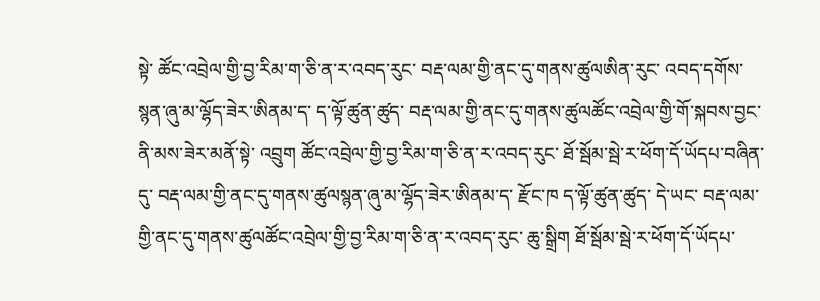སྟེ་ ཚོང་འབྲེལ་གྱི་བྱ་རིམ་ག་ཅི་ན་ར་འབད་རུང་ བརྡ་ལམ་གྱི་ནང་དུ་གནས་ཚུལཨིན་རུང་ འབད་དགོས་ སྙན་ཞུ་མ་ལྷོད་ཟེར་ཨིནམ་ད་ ད་ལྟོ་ཚུན་ཚུད་ བརྡ་ལམ་གྱི་ནང་དུ་གནས་ཚུལཚོང་འབྲེལ་གྱི་གོ་སྐབས་བྱང་ནི་མས་ཟེར་མནོ་སྟེ་ འབྲུག ཚོང་འབྲེལ་གྱི་བྱ་རིམ་ག་ཅི་ན་ར་འབད་རུང་ ཐོ་སྦོམ་སྦེ་ར་ཕོག་དོ་ཡོདཔ་བཞིན་དུ་ བརྡ་ལམ་གྱི་ནང་དུ་གནས་ཚུལསྙན་ཞུ་མ་ལྷོད་ཟེར་ཨིནམ་ད་ རྫོང་ཁ ད་ལྟོ་ཚུན་ཚུད་ དེ་ཡང་ བརྡ་ལམ་གྱི་ནང་དུ་གནས་ཚུལཚོང་འབྲེལ་གྱི་བྱ་རིམ་ག་ཅི་ན་ར་འབད་རུང་ ཆུ་སྒྲིག ཐོ་སྦོམ་སྦེ་ར་ཕོག་དོ་ཡོདཔ་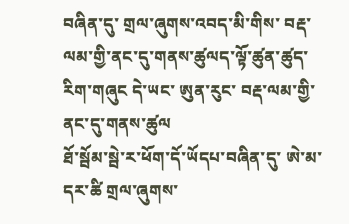བཞིན་དུ་ གྲལ་ཞུགས་འབད་མི་གིས་ བརྡ་ལམ་གྱི་ནང་དུ་གནས་ཚུལད་ལྟོ་ཚུན་ཚུད་ རིག་གཞུང དེ་ཡང་ ཨུན་རུང་ བརྡ་ལམ་གྱི་ནང་དུ་གནས་ཚུལ
ཐོ་སྦོམ་སྦེ་ར་ཕོག་དོ་ཡོདཔ་བཞིན་དུ་ ཨེ་མ་དར་ཚི གྲལ་ཞུགས་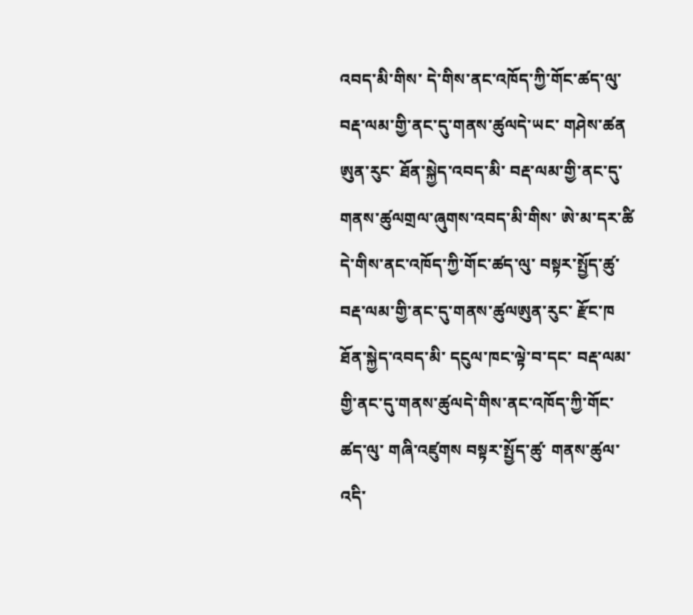འབད་མི་གིས་ དེ་གིས་ནང་འཁོད་ཀྱི་གོང་ཚད་ལུ་ བརྡ་ལམ་གྱི་ནང་དུ་གནས་ཚུལདེ་ཡང་ གཤེས་ཚན ཨུན་རུང་ ཐོན་སྐྱེད་འབད་མི་ བརྡ་ལམ་གྱི་ནང་དུ་གནས་ཚུལགྲལ་ཞུགས་འབད་མི་གིས་ ཨེ་མ་དར་ཚི དེ་གིས་ནང་འཁོད་ཀྱི་གོང་ཚད་ལུ་ བསྟར་སྤྱོད་ཚུ་ བརྡ་ལམ་གྱི་ནང་དུ་གནས་ཚུལཨུན་རུང་ རྫོང་ཁ ཐོན་སྐྱེད་འབད་མི་ དངུལ་ཁང་ལྟེ་བ་དང་ བརྡ་ལམ་གྱི་ནང་དུ་གནས་ཚུལདེ་གིས་ནང་འཁོད་ཀྱི་གོང་ཚད་ལུ་ གཞི་འཛུགས བསྟར་སྤྱོད་ཚུ་ གནས་ཚུལ་འདི་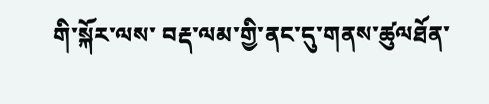གི་སྐོར་ལས་ བརྡ་ལམ་གྱི་ནང་དུ་གནས་ཚུལཐོན་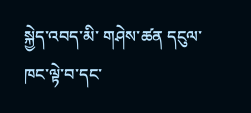སྐྱེད་འབད་མི་ གཤེས་ཚན དངུལ་ཁང་ལྟེ་བ་དང་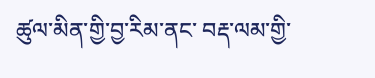ཚུལ་མིན་གྱི་བྱ་རིམ་ནང་ བརྡ་ལམ་གྱི་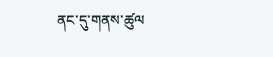ནང་དུ་གནས་ཚུལ